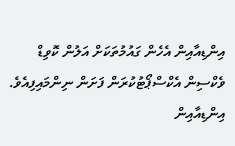އިންޑިއާއިން އެހެން ގައުމުތަކަށް އަލުން ކޮވިޑް ވެކްސިން އެކްސްޕޯޓުކުރަން ފަށަން ނިންމައިފިއެވެ.
އިންޑިއާއިން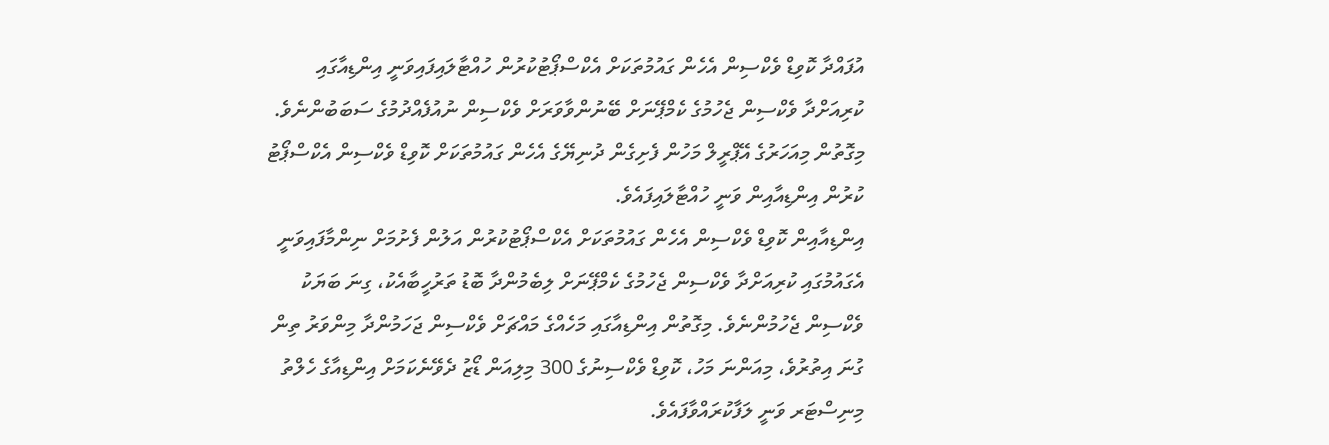އުފައްދާ ކޮވިޑް ވެކްސިން އެހެން ގައުމުތަކަށް އެކްސްޕޯޓުކުރުން ހުއްޓާލައިފައިވަނީ އިންޑިއާގައި ކުރިއަށްދާ ވެކްސިން ޖެހުމުގެ ކެމްޕޭނަށް ބޭނުންވާވަރަށް ވެކްސިން ނުއުފެއްދުމުގެ ސަބަބުންނެވެ. މިގޮތުން މިއަހަރުގެ އޭޕްރީލް މަހުން ފެށިގެން ދުނިޔޭގެ އެހެން ގައުމުތަކަށް ކޮވިޑް ވެކްސިން އެކްސްޕޯޓު ކުރުން އިންޑިއާއިން ވަނީ ހުއްޓާލައިފައެވެ.
އިންޑިއާއިން ކޮވިޑް ވެކްސިން އެހެން ގައުމުތަކަށް އެކްސްޕޯޓުކުރުން އަލުން ފެށުމަށް ނިންމާފައިވަނީ އެގައުމުގައި ކުރިއަށްދާ ވެކްސިން ޖެހުމުގެ ކެމްޕޭނަށް ލިބެމުންދާ ބޮޑު ތަރުހީބާއެކު، ގިނަ ބަޔަކު ވެކްސިން ޖެހުމުންނެވެ. މިގޮތުން އިންޑިއާގައި މަހެއްގެ މައްޗަށް ވެކްސިން ޖަހަމުންދާ މިންވަރު ތިން ގުނަ އިތުރުވެ، މިއަންނަ މަހު، ކޮވިޑް ވެކްސިނުގެ 300 މިލިއަން ޑޯޒު ދެވޭނެކަމަށް އިންޑިއާގެ ހެލްތު މިނިސްޓަރ ވަނީ ލަފާކުރައްވާފައެވެ.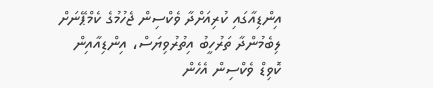އިންޑިއާގައި ކުރިއަށްދާ ވެކްސިން ޖެހުމުގެ ކެމްޕޭނަށް ލިބެމުންދާ ތަރުހީބު އިތުރުވިޔަސް، އިންޑިއާއިން ކޮވިޑް ވެކްސިން އެހެން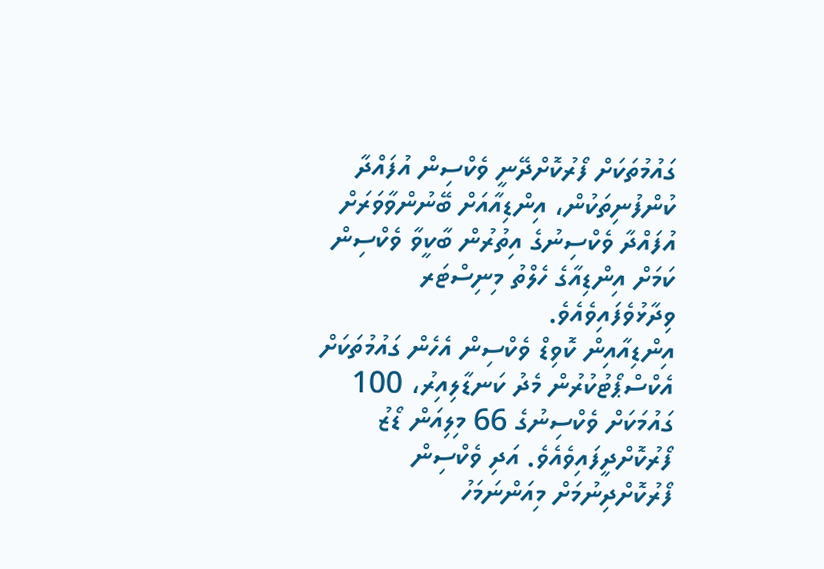ގައުމުތަކަށް ފޯރުކޮށްދޭނީ ވެކްސިން އުފައްދާ ކުންފުނިތަކުން، އިންޑިއާއަށް ބޭނުންވާވަރަށް އުފައްދާ ވެކްސިނުގެ އިތުރުން ބާކީވާ ވެކްސިން ކަމަށް އިންޑިއާގެ ހެލްތު މިނިސްޓަރ ވިދާޅުވެފައިވެއެވެ.
އިންޑިއާއިން ކޮވިޑް ވެކްސިން އެހެން ގައުމުތަކަށް އެކްސްޕޯޓުކުރުން މެދު ކަނޑާލިއިރު، 100 ގައުމަކަށް ވެކްސިނުގެ 66 މިލިއަން ޑޯޒު ފޯރުކޮށްދީފައިވެއެވެ. އަދި ވެކްސިން ފޯރުކޮށްދިނުމަށް މިއަންނަމަހު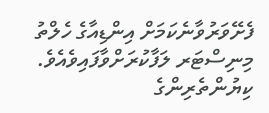ފެށޭވަރުވާނެކަމަށް އިންޑިއާގެ ހެލްތު މިނިސްޓަރ ލަފާކުރަށްވާފައިވެއެވެ.
ކިޔުންތެރިންގެ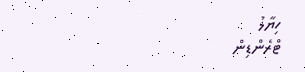ހިޔާލު
ޓްރެންޑިން